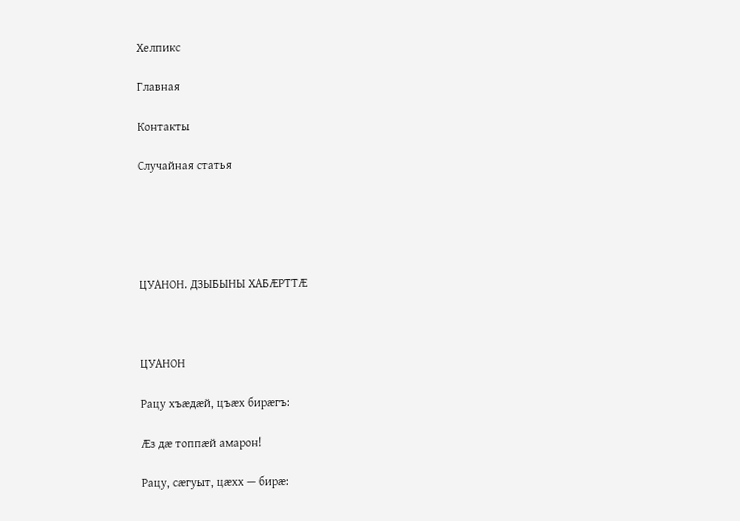Хелпикс

Главная

Контакты

Случайная статья





ЦУАНОН. ДЗЫБЫНЫ ХАБÆРТТÆ



ЦУАНОН

Рацу хъæдæй, цъæх бирæгъ:

Æз дæ топпæй амарон!

Рацу, сæгуыт, цæхх — бирæ: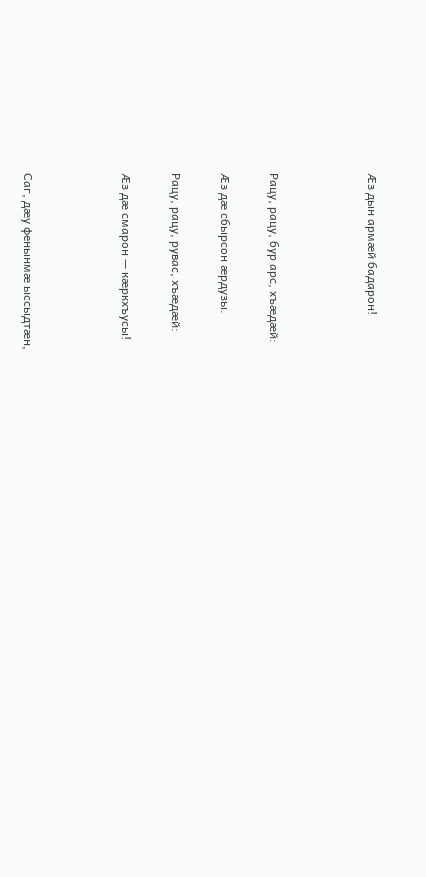Æз дын армæй бадарон!



Рацу, рацу, бур арс, хъæдæй:

Æз дæ сбырсон æрдузы.

Рацу, рацу, рувас, хъæдæй:

Æз дæ смарон — кæркхъусы!



Саг, дæу фенынмæ ыссыдтæн,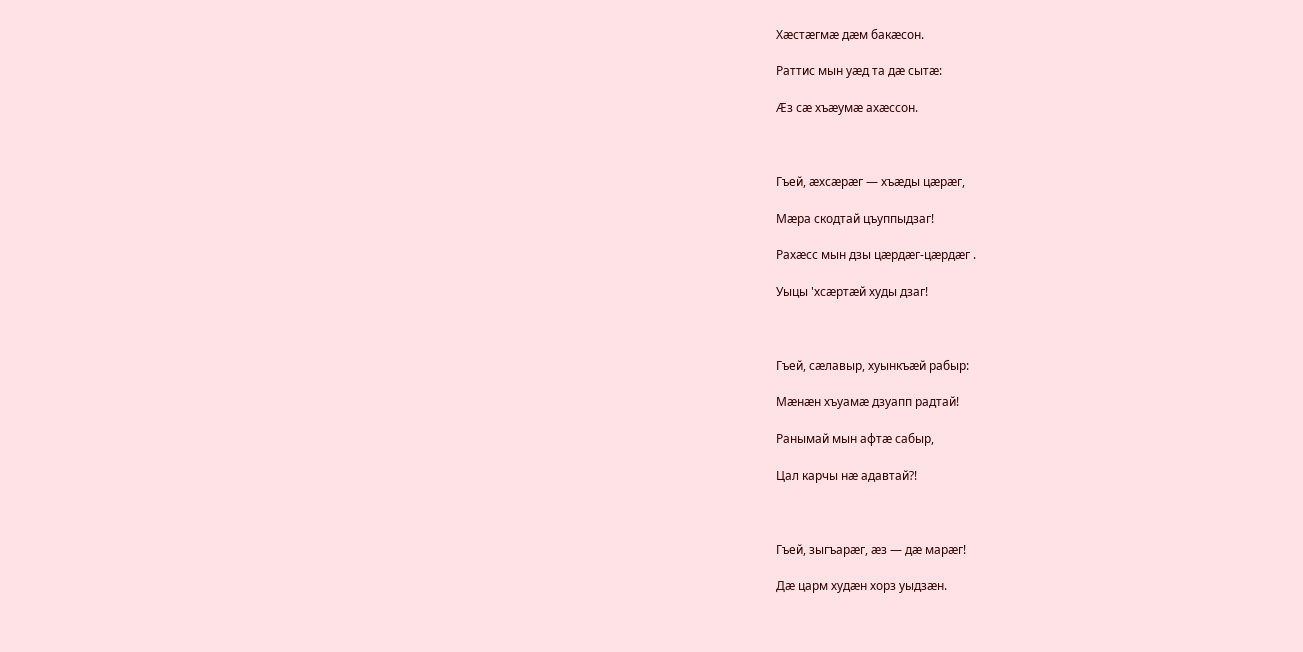Хæстæгмæ дæм бакæсон.

Раттис мын уæд та дæ сытæ:

Æз сæ хъæумæ ахæссон.



Гъей, æхсæрæг — хъæды цæрæг,

Мæра скодтай цъуппыдзаг!

Рахæсс мын дзы цæрдæг-цæрдæг .

Уыцы 'хсæртæй худы дзаг!



Гъей, сæлавыр, хуынкъæй рабыр:

Мæнæн хъуамæ дзуапп радтай!

Ранымай мын афтæ сабыр,

Цал карчы нæ адавтай?!



Гъей, зыгъарæг, æз — дæ марæг!

Дæ царм худæн хорз уыдзæн.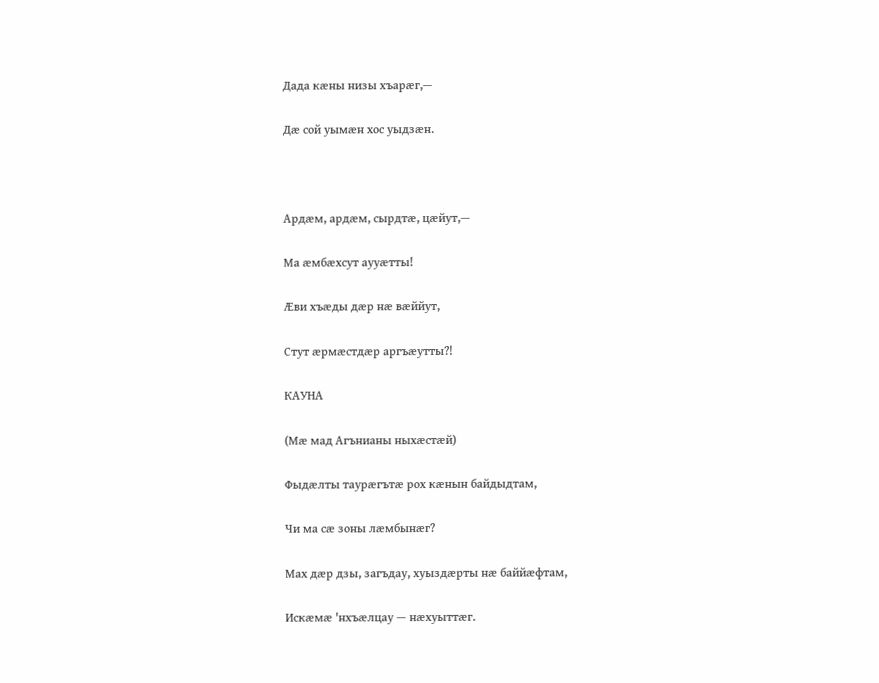Дада кæны низы хъарæг,—

Дæ сой уымæн хос уыдзæн.



Ардæм, ардæм, сырдтæ, цæйут,—

Ма æмбæхсут аууæтты!

Æви хъæды дæр нæ вæййут,

Стут æрмæстдæр аргъæутты?!

КАУНА

(Мæ мад Агънианы ныхæстæй)

Фыдæлты таурæгътæ рох кæнын байдыдтам,

Чи ма сæ зоны лæмбынæг?

Мах дæр дзы, загъдау, хуыздæрты нæ баййæфтам,

Искæмæ 'нхъæлцау — нæхуыттæг.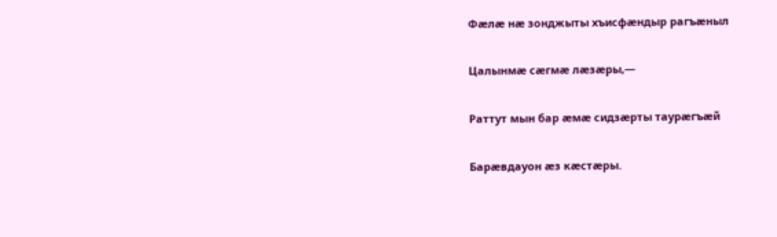Фæлæ нæ зонджыты хъисфæндыр рагъæныл

Цалынмæ сæгмæ лæзæры,—

Раттут мын бар æмæ сидзæрты таурæгъæй

Барæвдауон æз кæстæры.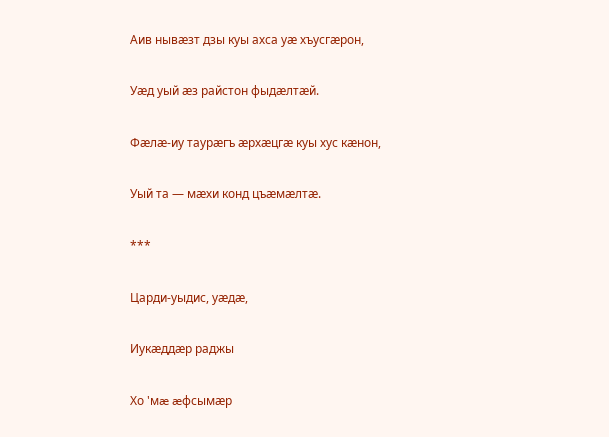Аив нывæзт дзы куы ахса уæ хъусгæрон,

Уæд уый æз райстон фыдæлтæй.

Фæлæ-иу таурæгъ æрхæцгæ куы хус кæнон,

Уый та — мæхи конд цъæмæлтæ.

***

Царди-уыдис, уæдæ,

Иукæддæр раджы

Хо 'мæ æфсымæр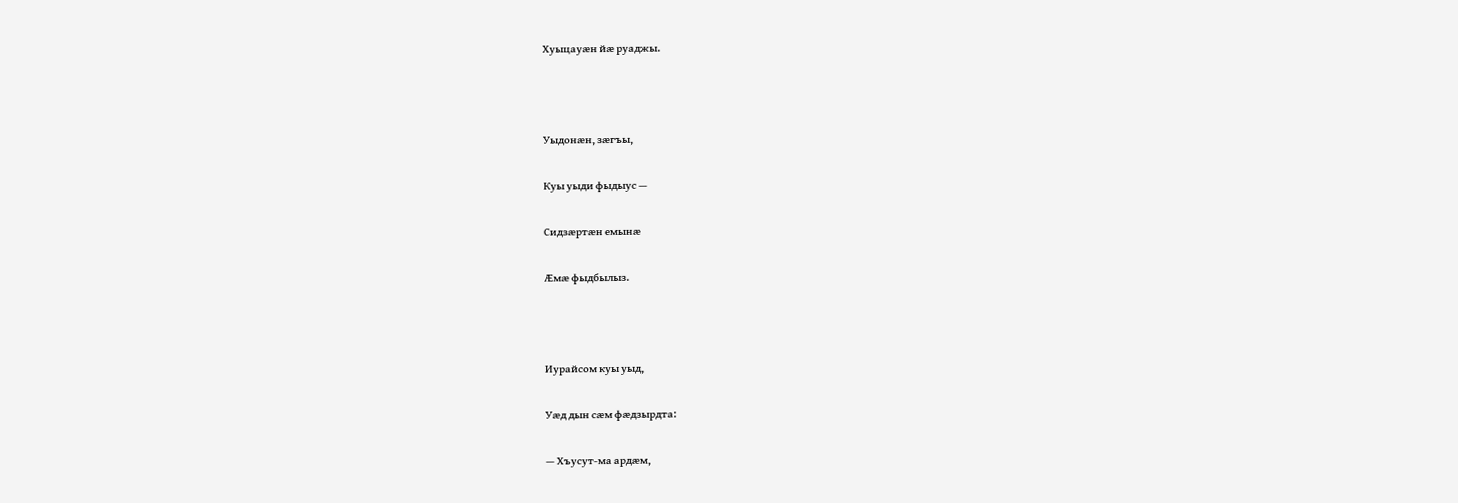Хуыцауæн йæ руаджы.



Уыдонæн, зæгъы,

Куы уыди фыдыус —

Сидзæртæн емынæ

Æмæ фыдбылыз.



Иурайсом куы уыд,

Уæд дын сæм фæдзырдта:

— Хъусут-ма ардæм,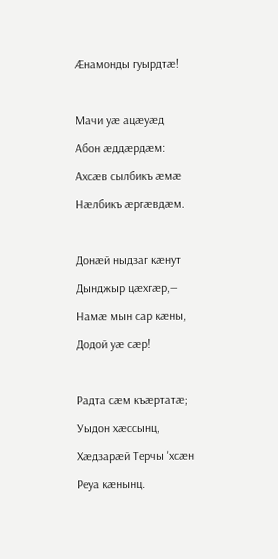Æнамонды гуырдтæ!



Мачи уæ ацæуæд

Абон æддæрдæм:

Ахсæв сылбикъ æмæ

Нæлбикъ æргæвдæм.



Донæй ныдзаг кæнут

Дынджыр цæхгæр,—

Намæ мын сар кæны,

Додой уæ сæр!



Радта сæм къæртатæ;

Уыдон хæссынц,

Хæдзарæй Терчы 'хсæн

Реуа кæнынц.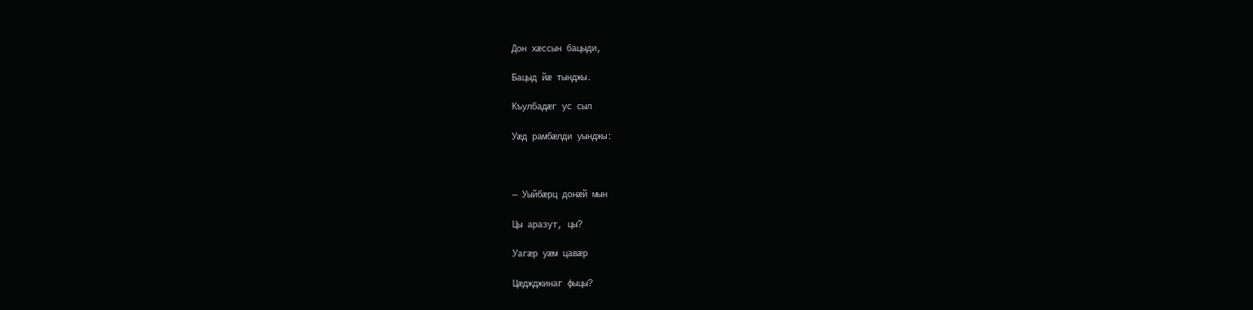Дон хæссын бацыди,

Бацыд йæ тынджы.

Къулбадæг ус сыл

Уæд рамбæлди уынджы:



— Уыйбæрц донæй мын

Цы аразут, цы?

Уагæр уæм цавæр

Цæджджинаг фыцы?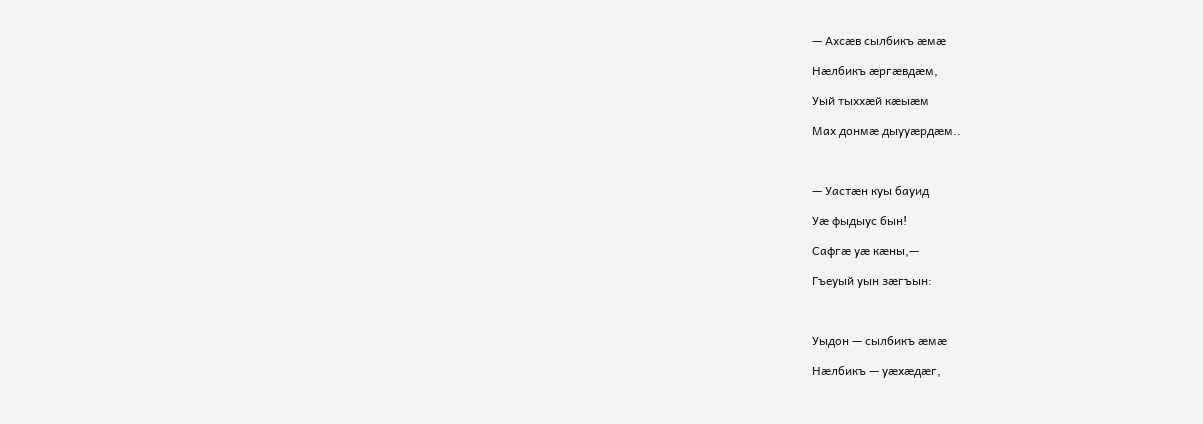— Ахсæв сылбикъ æмæ

Нæлбикъ æргæвдæм,

Уый тыххæй кæыæм

Мах донмæ дыууæрдæм..



— Уастæн куы бауид

Уæ фыдыус бын!

Сафгæ уæ кæны,—

Гъеуый уын зæгъын:



Уыдон — сылбикъ æмæ

Нæлбикъ — уæхæдæг,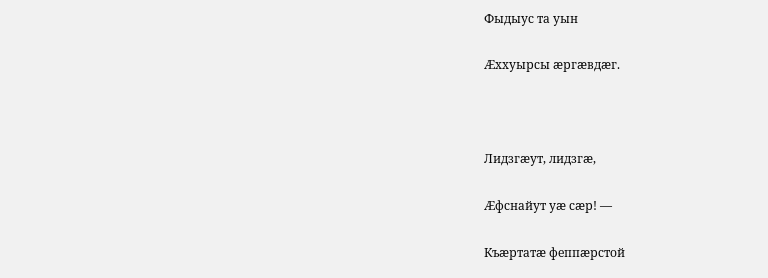Фыдыус та уын

Æххуырсы æргæвдæг.



Лидзгæут, лидзгæ,

Æфснайут уæ сæр! —

Къæртатæ феппæрстой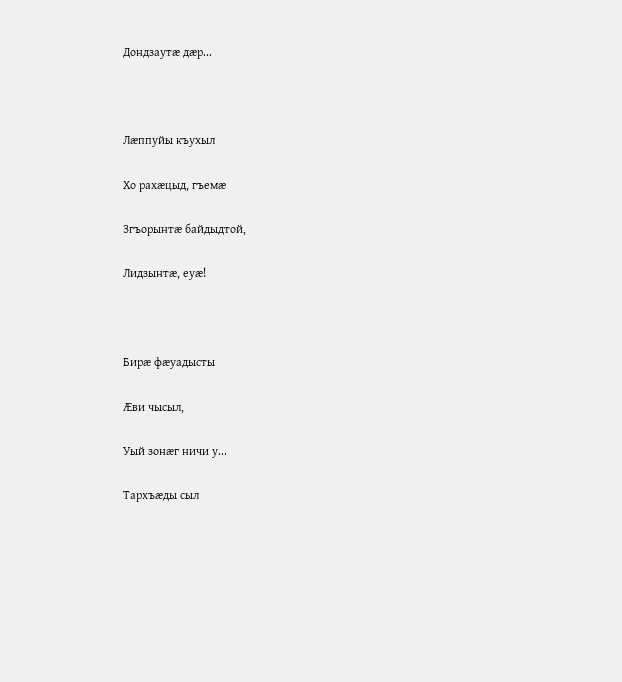Дондзаутæ дæр...



Лæппуйы къухыл

Хо рахæцыд, гъемæ

Згъорынтæ байдыдтой,

Лидзынтæ, еуæ!



Бирæ фæуадысты

Æви чысыл,

Уый зонæг ничи у...

Тархъæды сыл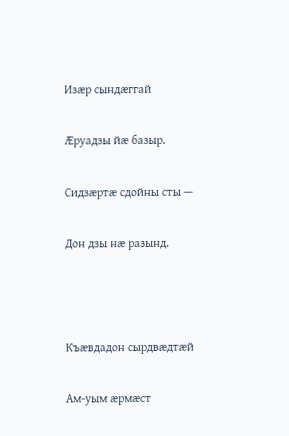Изæр сындæггай

Æруадзы йæ базыр.

Сидзæртæ сдойны сты —

Дон дзы нæ разынд.



Къæвдадон сырдвæдтæй

Ам-уым æрмæст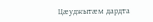Цæуджытæм дардта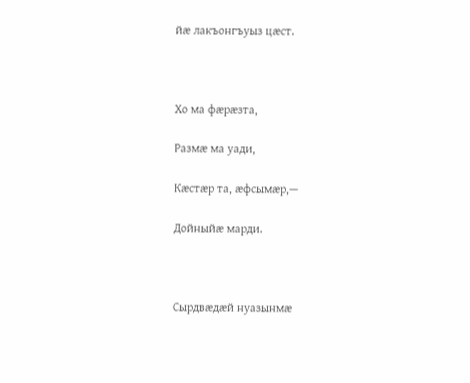йæ лакъонгъуыз цæст.



Хо ма фæрæзта,

Размæ ма уади,

Кæстæр та, æфсымæр,—

Дойныйæ марди.



Сырдвæдæй нуазынмæ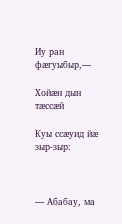Иу ран фæгуыбыр,—

Хойæн дын тæссæй

Куы ссæуид йæ зыр-зыр:



— Абабау, ма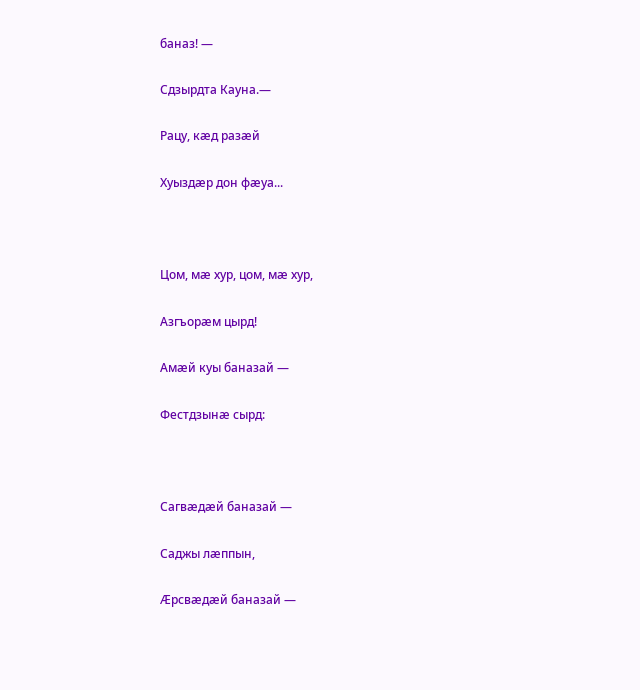баназ! —

Сдзырдта Кауна.—

Рацу, кæд разæй

Хуыздæр дон фæуа...



Цом, мæ хур, цом, мæ хур,

Азгъорæм цырд!

Амæй куы баназай —

Фестдзынæ сырд:



Сагвæдæй баназай —

Саджы лæппын,

Æрсвæдæй баназай —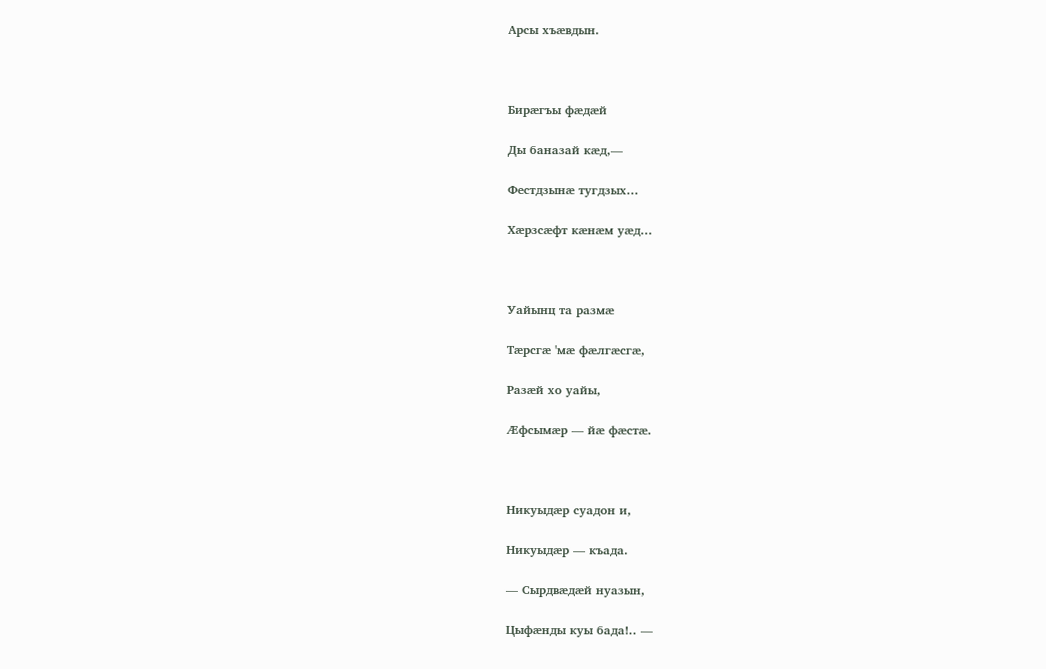Арсы хъæвдын.



Бирæгъы фæдæй

Ды баназай кæд,—

Фестдзынæ тугдзых...

Хæрзсæфт кæнæм уæд...



Уайынц та размæ

Тæрсгæ 'мæ фæлгæсгæ,

Разæй хо уайы,

Æфсымæр — йæ фæстæ.



Никуыдæр суадон и,

Никуыдæр — къада.

— Сырдвæдæй нуазын,

Цыфæнды куы бада!.. —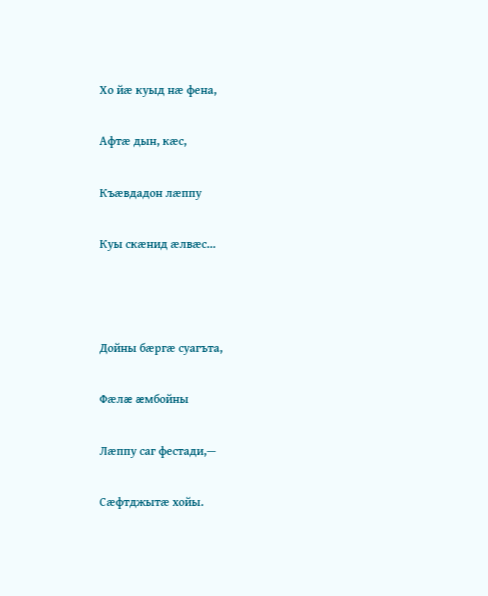Хо йæ куыд нæ фена,

Афтæ дын, кæс,

Къæвдадон лæппу

Куы скæнид æлвæс...



Дойны бæргæ суагъта,

Фæлæ æмбойны

Лæппу саг фестади,—

Сæфтджытæ хойы.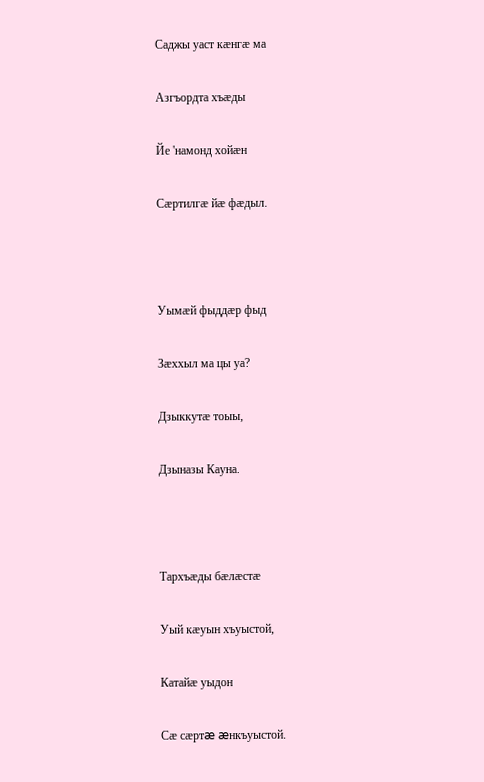Саджы уаст кæнгæ ма

Азгъордта хъæды

Йе 'намонд хойæн

Сæртилгæ йæ фæдыл.



Уымæй фыддæр фыд

Зæххыл ма цы уа?

Дзыккутæ тоыы,

Дзыназы Кауна.



Тархъæды бæлæстæ

Уый кæуын хъуыстой,

Катайæ уыдон

Сæ сæртæ æнкъуыстой.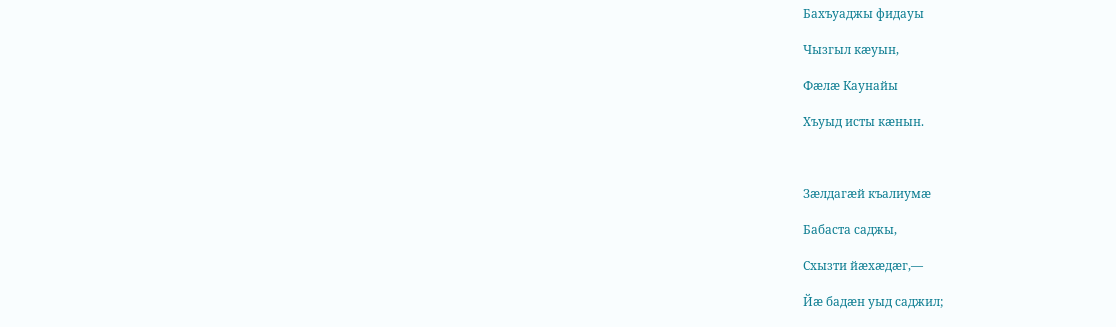Бахъуаджы фидауы

Чызгыл кæуын,

Фæлæ Каунайы

Хъуыд исты кæнын.



Зæлдагæй къалиумæ

Бабаста саджы,

Схызти йæхæдæг,—

Йæ бадæн уыд саджил;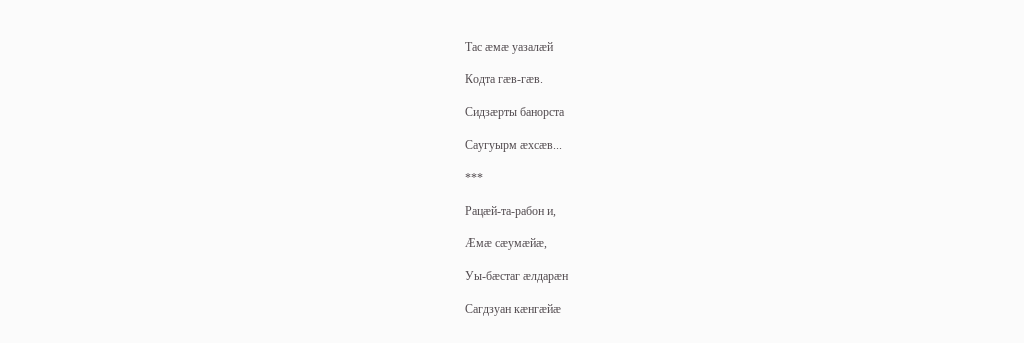Тас æмæ уазалæй

Кодта гæв-гæв.

Сидзæрты банорста

Саугуырм æхсæв...

***

Рацæй-та-рабон и,

Æмæ сæумæйæ,

Уы-бæстаг æлдарæн

Сагдзуан кæнгæйæ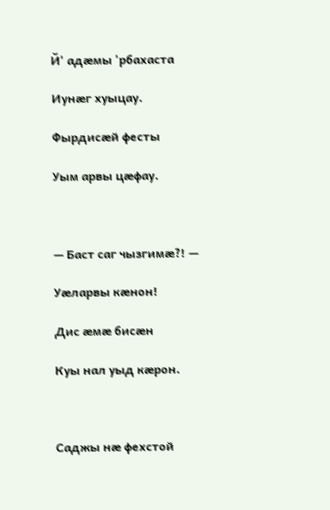Й' адæмы 'рбахаста

Иунæг хуыцау.

Фырдисæй фесты

Уым арвы цæфау.



— Баст саг чызгимæ?! —

Уæларвы кæнон!

Дис æмæ бисæн

Куы нал уыд кæрон.



Саджы нæ фехстой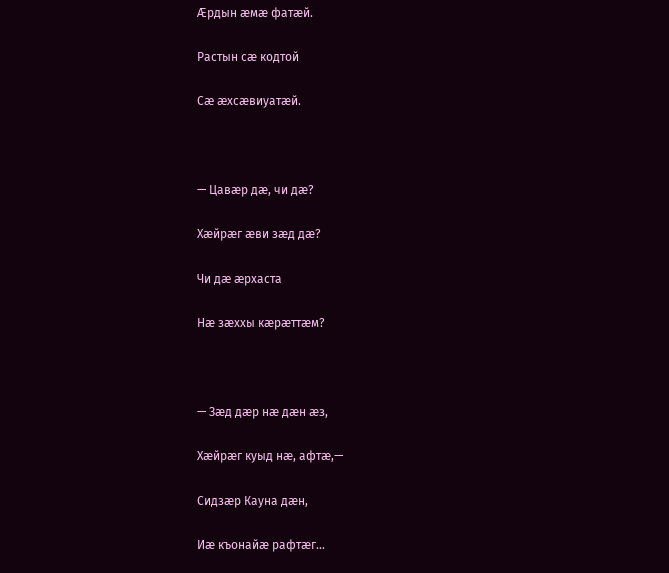Æрдын æмæ фатæй.

Растын сæ кодтой

Сæ æхсæвиуатæй.



— Цавæр дæ, чи дæ?

Хæйрæг æви зæд дæ?

Чи дæ æрхаста

Нæ зæххы кæрæттæм?



— Зæд дæр нæ дæн æз,

Хæйрæг куыд нæ, афтæ,—

Сидзæр Кауна дæн,

Иæ къонайæ рафтæг...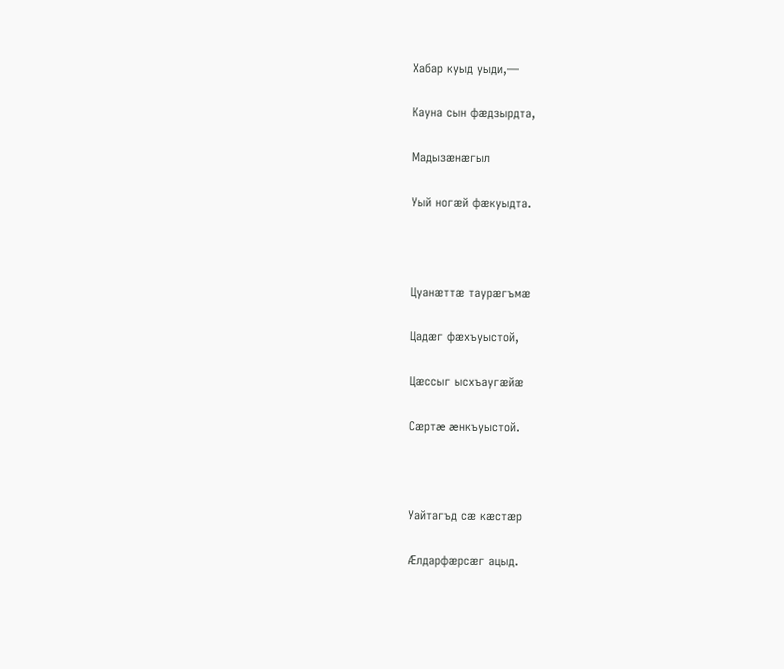Хабар куыд уыди,—

Кауна сын фæдзырдта,

Мадызæнæгыл

Уый ногæй фæкуыдта.



Цуанæттæ таурæгъмæ

Цадæг фæхъуыстой,

Цæссыг ысхъаугæйæ

Сæртæ æнкъуыстой.



Уайтагъд сæ кæстæр

Æлдарфæрсæг ацыд.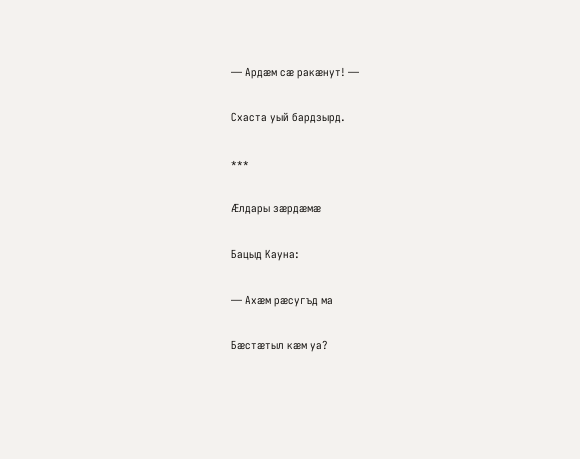— Ардæм сæ ракæнут! —

Схаста уый бардзырд.

***

Æлдары зæрдæмæ

Бацыд Кауна:

— Ахæм рæсугъд ма

Бæстæтыл кæм уа?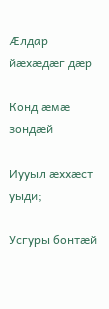Æлдар йæхæдæг дæр

Конд æмæ зондæй

Иууыл æххæст уыди;

Усгуры бонтæй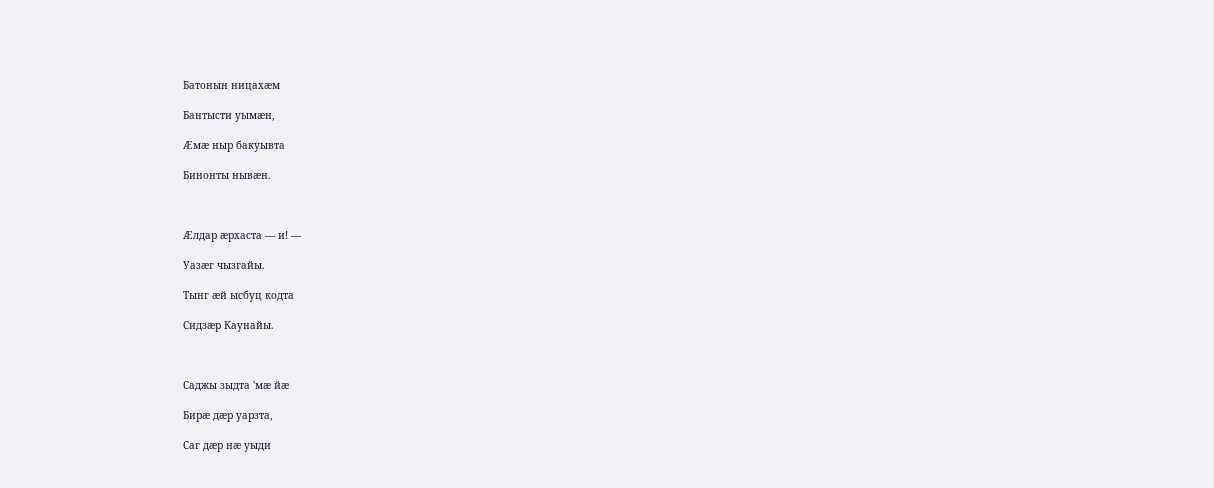Батонын ницахæм

Бантысти уымæн,

Æмæ ныр бакуывта

Бинонты нывæн.



Æлдар æрхаста — и! —

Уазæг чызгайы.

Тынг æй ысбуц кодта

Сидзæр Каунайы.



Саджы зыдта 'мæ йæ

Бирæ дæр уарзта,

Саг дæр нæ уыди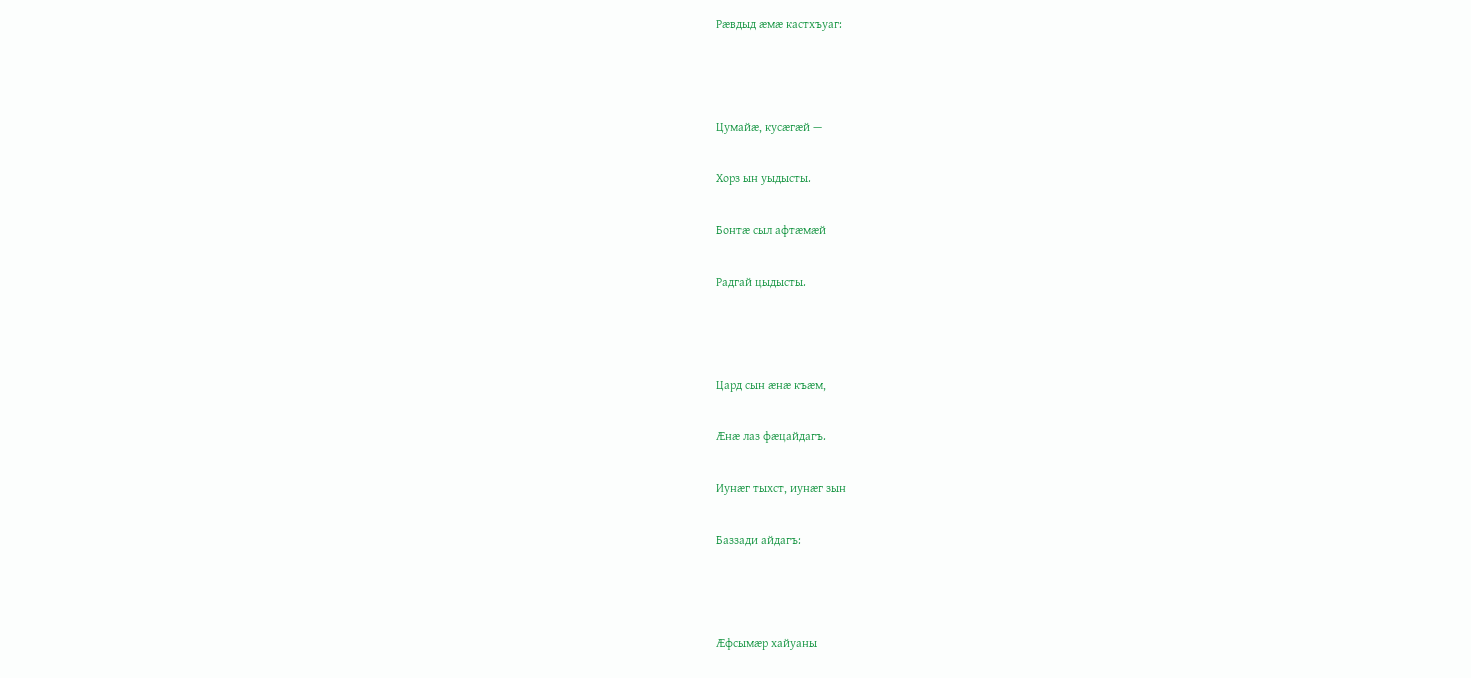Рæвдыд æмæ кастхъуаг:



Цумайæ, кусæгæй —

Хорз ын уыдысты.

Бонтæ сыл афтæмæй

Радгай цыдысты.



Цард сын æнæ къæм,

Æнæ лаз фæцайдагъ.

Иунæг тыхст, иунæг зын

Баззади айдагъ:



Æфсымæр хайуаны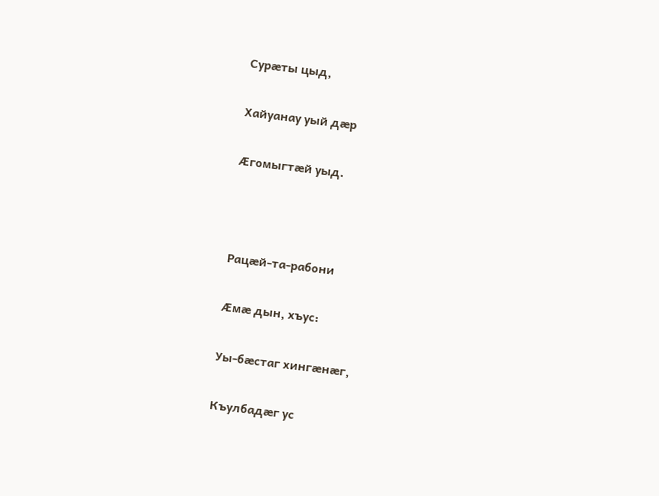Сурæты цыд,

Хайуанау уый дæр

Æгомыгтæй уыд.



Рацæй-та-рабони

Æмæ дын, хъус:

Уы-бæстаг хингæнæг,

Къулбадæг ус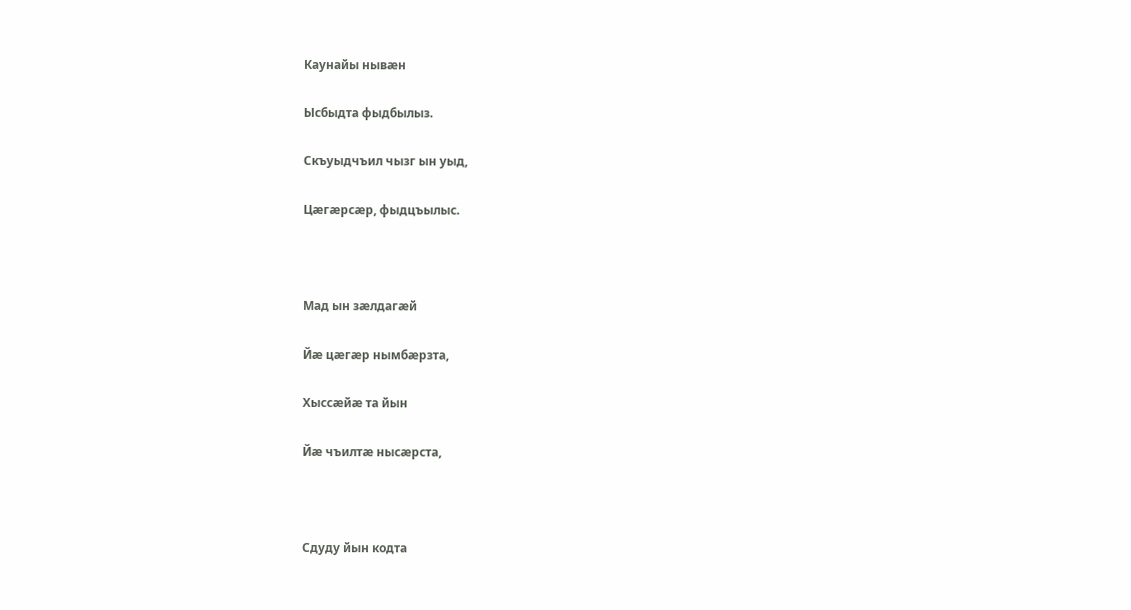Каунайы нывæн

Ысбыдта фыдбылыз.

Скъуыдчъил чызг ын уыд,

Цæгæрсæр, фыдцъылыс.



Мад ын зæлдагæй

Йæ цæгæр нымбæрзта,

Хыссæйæ та йын

Йæ чъилтæ нысæрста,



Сдуду йын кодта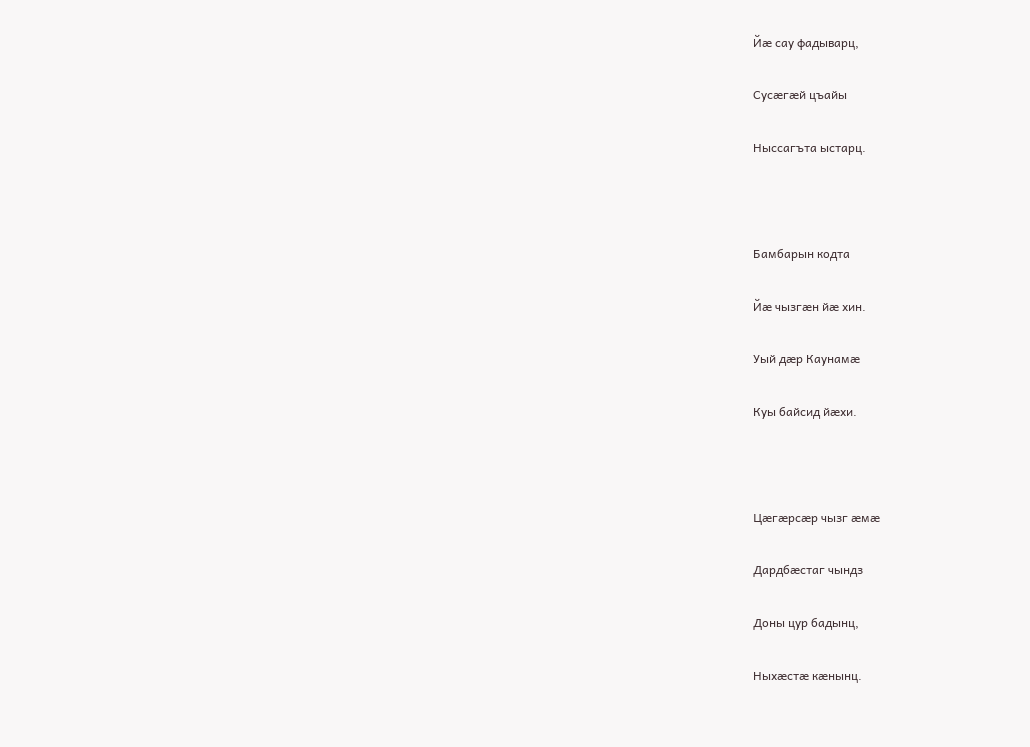Йæ сау фадыварц,

Сусæгæй цъайы

Ныссагъта ыстарц.



Бамбарын кодта

Йæ чызгæн йæ хин.

Уый дæр Каунамæ

Куы байсид йæхи.



Цæгæрсæр чызг æмæ

Дардбæстаг чындз

Доны цур бадынц,

Ныхæстæ кæнынц.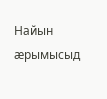Найын æрымысыд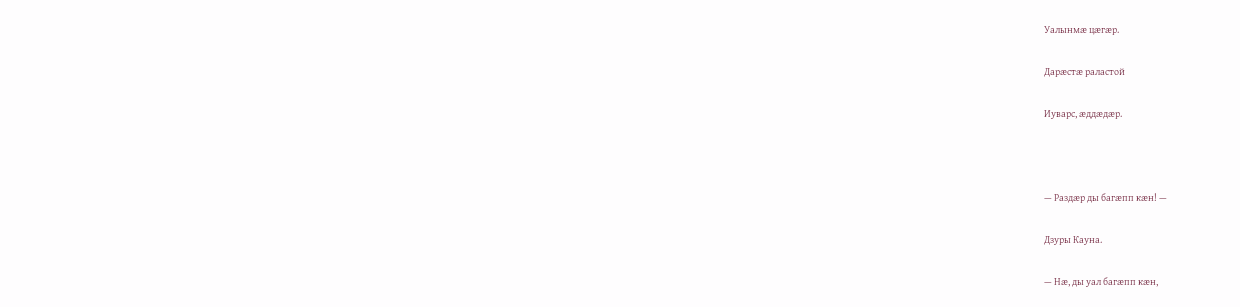Уалынмæ цæгæр.

Дарæстæ раластой

Иуварс, æддæдæр.



— Раздæр ды багæпп кæн! —

Дзуры Кауна.

— Нæ, ды уал багæпп кæн,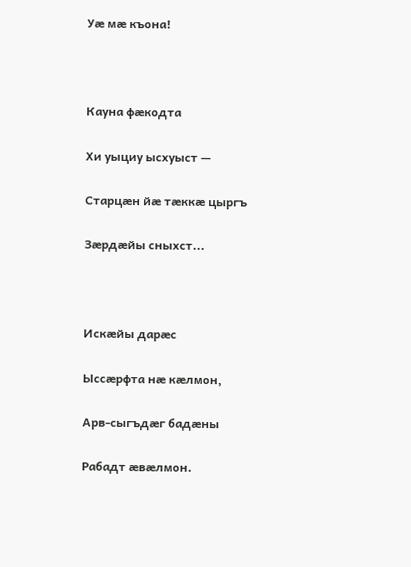Уæ мæ къона!



Кауна фæкодта

Хи уыциу ысхуыст —

Старцæн йæ тæккæ цыргъ

Зæрдæйы сныхст...



Искæйы дарæс

Ыссæрфта нæ кæлмон,

Арв-сыгъдæг бадæны

Рабадт æвæлмон.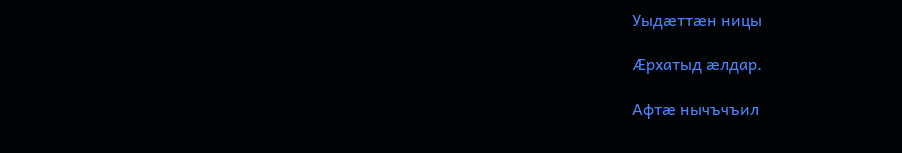Уыдæттæн ницы

Æрхатыд æлдар.

Афтæ нычъчъил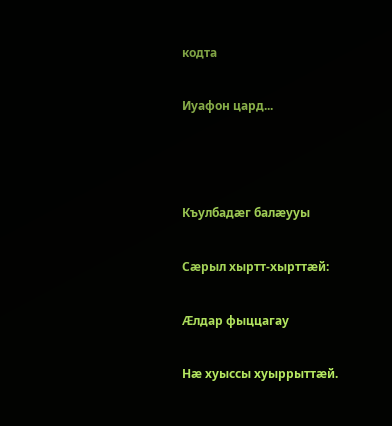кодта

Иуафон цард...



Къулбадæг балæууы

Сæрыл хыртт-хырттæй:

Æлдар фыццагау

Нæ хуыссы хуыррыттæй.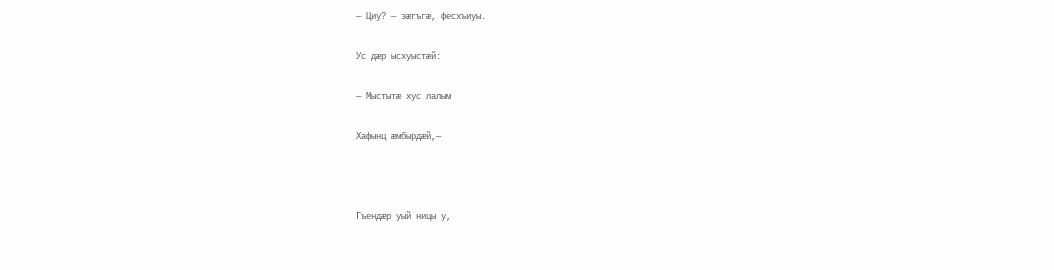— Циу? — зæгъгæ, фесхъиуы.

Ус дæр ысхуыстæй:

— Мыстытæ хус лалым

Хафынц æмбырдæй,—



Гъендæр уый ницы у,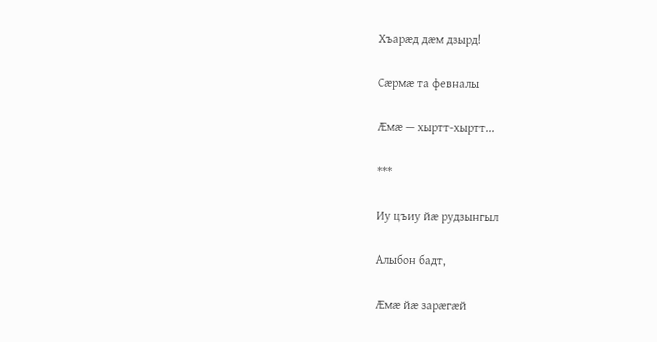Хъарæд дæм дзырд!

Сæрмæ та февналы

Æмæ — хыртт-хыртт...

***

Иу цъиу йæ рудзынгыл

Алыбон бадт,

Æмæ йæ зарæгæй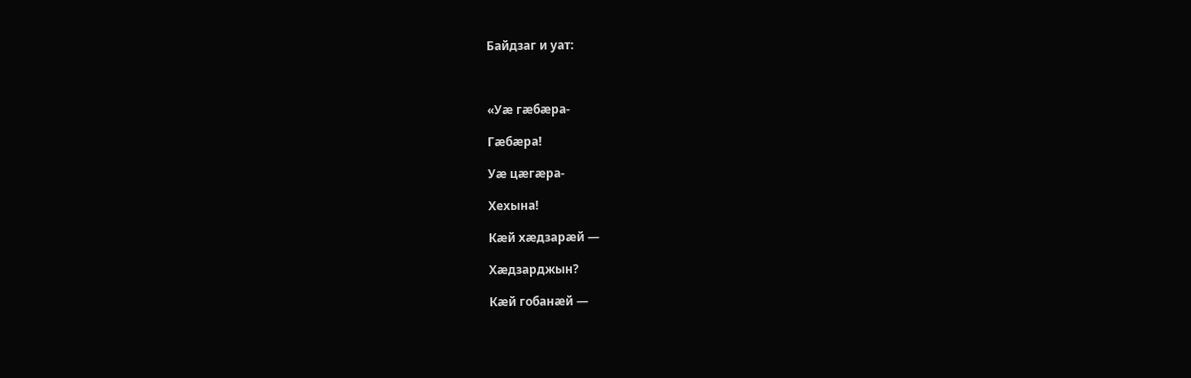Байдзаг и уат:



«Уæ гæбæра-

Гæбæра!

Уæ цæгæра-

Хехына!

Кæй хæдзарæй —

Хæдзарджын?

Кæй гобанæй —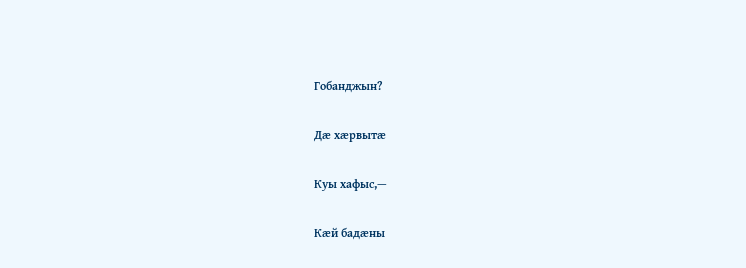Гобанджын?

Дæ хæрвытæ

Куы хафыс,—

Кæй бадæны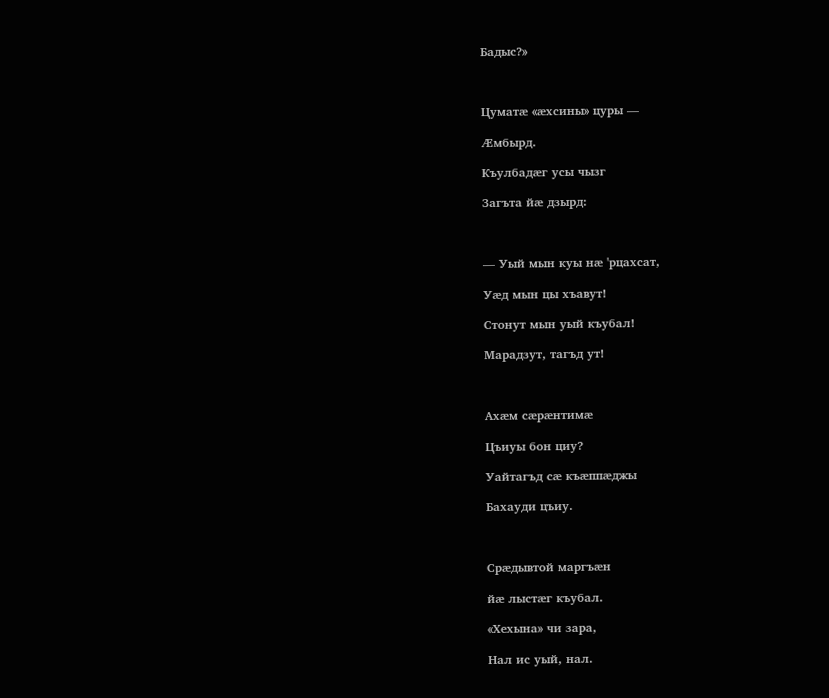Бадыс?»



Цуматæ «æхсины» цуры —

Æмбырд.

Къулбадæг усы чызг

Загъта йæ дзырд:



— Уый мын куы нæ 'рцахсат,

Уæд мын цы хъавут!

Стонут мын уый къубал!

Марадзут, тагъд ут!



Ахæм сæрæнтимæ

Цъиуы бон циу?

Уайтагъд сæ къæппæджы

Бахауди цъиу.



Срæдывтой маргъæн

йæ лыстæг къубал.

«Хехына» чи зара,

Нал ис уый, нал.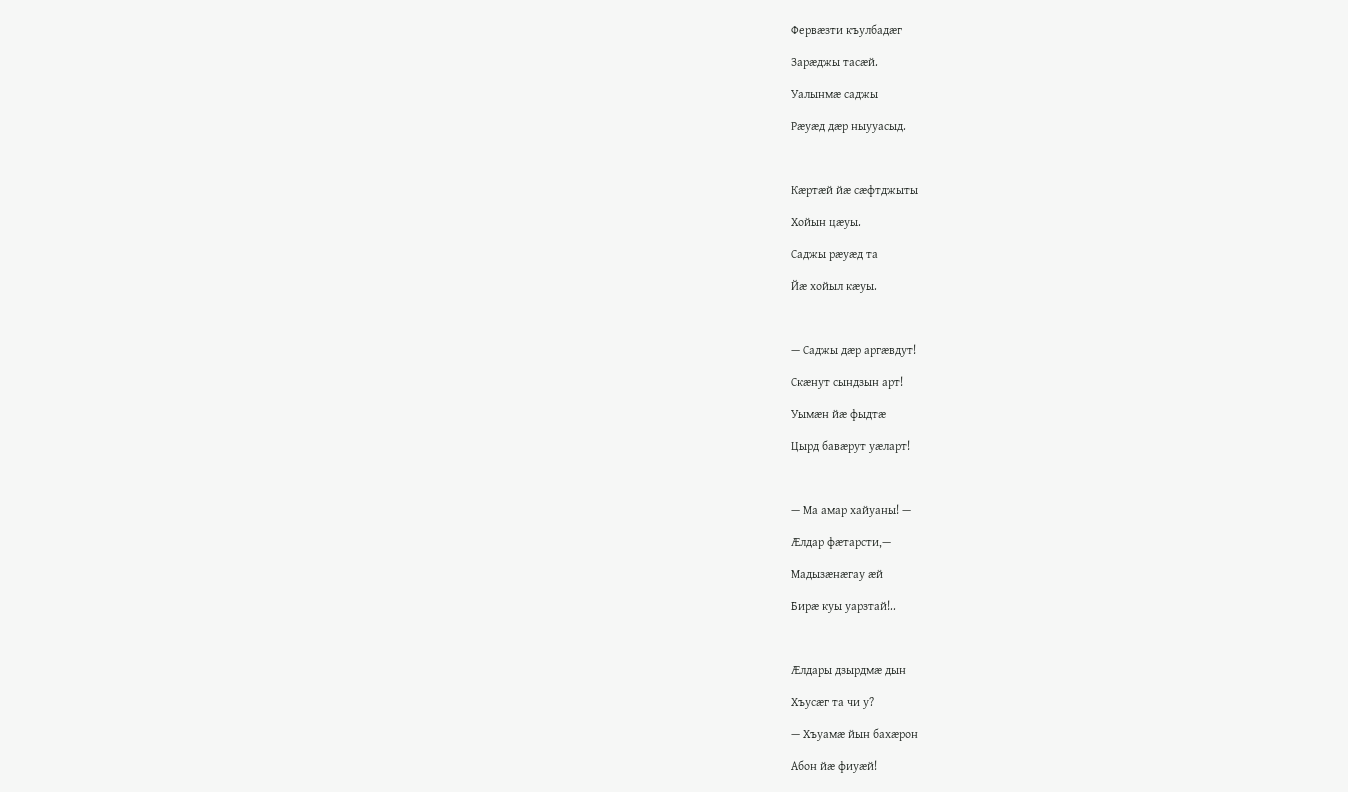Фервæзти къулбадæг

Зарæджы тасæй.

Уалынмæ саджы

Рæуæд дæр ныууасыд.



Кæртæй йæ сæфтджыты

Хойын цæуы.

Саджы рæуæд та

Йæ хойыл кæуы.



— Саджы дæр аргæвдут!

Скæнут сындзын арт!

Уымæн йæ фыдтæ

Цырд бавæрут уæларт!



— Ма амар хайуаны! —

Æлдар фæтарсти,—

Мадызæнæгау æй

Бирæ куы уарзтай!..



Æлдары дзырдмæ дын

Хъусæг та чи у?

— Хъуамæ йын бахæрон

Абон йæ фиуæй!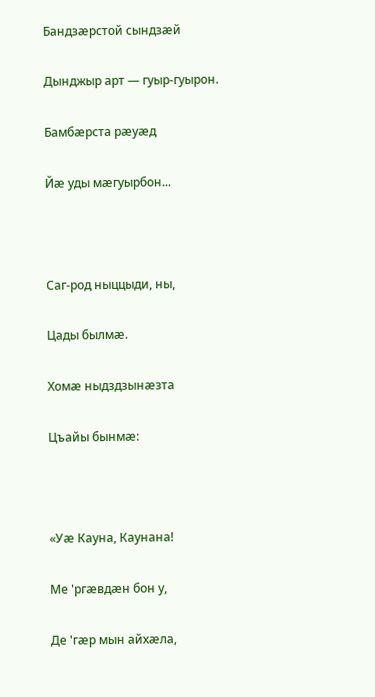Бандзæрстой сындзæй

Дынджыр арт — гуыр-гуырон.

Бамбæрста рæуæд

Йæ уды мæгуырбон...



Саг-род ныццыди, ны,

Цады былмæ.

Хомæ ныдздзынæзта

Цъайы бынмæ:



«Уæ Кауна, Каунана!

Ме 'ргæвдæн бон у,

Де 'гæр мын айхæла,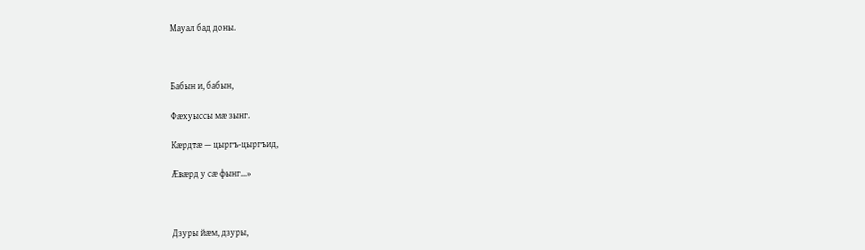Мауал бад доны.



Бабын и, бабын,

Фæхуыссы мæ зынг.

Кæрдтæ — цыргъ-цыргъид,

Æвæрд у сæ фынг...»



Дзуры йæм, дзуры,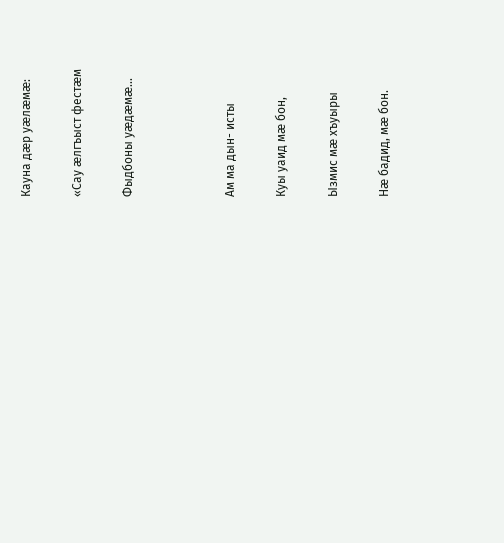Кауна дæр уæлæмæ:

«Сау æлгъыст фестæм

Фыдбоны уæдæмæ...



Ам ма дын- исты

Куы уаид мæ бон,

Ызмис мæ хъуыры

Нæ бадид, мæ бон.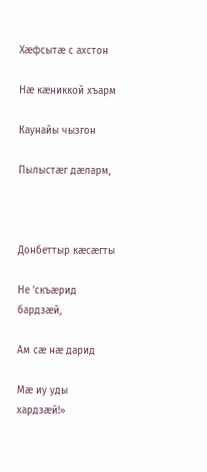Хæфсытæ с ахстон

Нæ кæниккой хъарм

Каунайы чызгон

Пылыстæг дæларм,



Донбеттыр кæсæгты

Не 'скъæрид бардзæй,

Ам сæ нæ дарид

Мæ иу уды хардзæй!»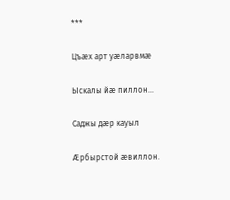***

Цъæх арт уæларвмæ

Ыскалы йæ пиллон...

Саджы дæр кауыл

Æрбырстой æвиллон.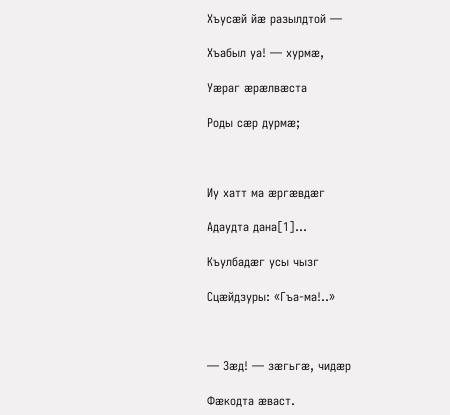Хъусæй йæ разылдтой —

Хъабыл уа! — хурмæ,

Уæраг æрæлвæста

Роды сæр дурмæ;



Иу хатт ма æргæвдæг

Адаудта дана[1]...

Къулбадæг усы чызг

Сцæйдзуры: «Гъа-ма!..»



— Зæд! — зæгьгæ, чидæр

Фæкодта æваст.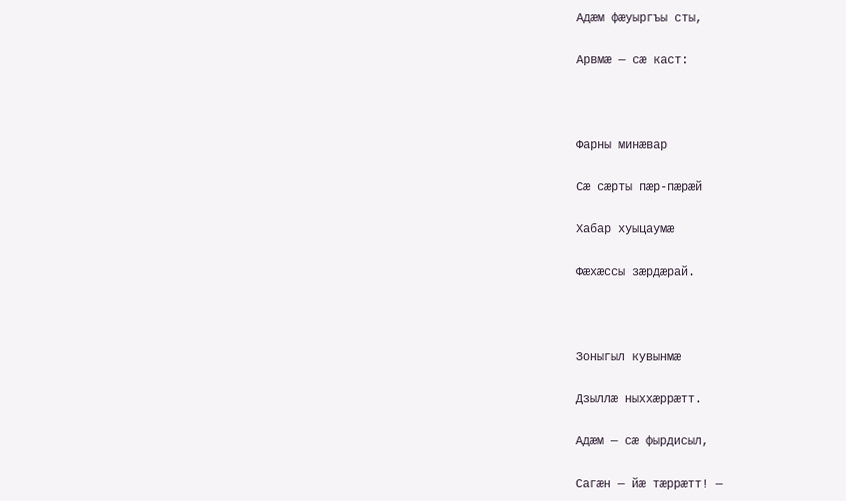Адæм фæуыргъы сты,

Арвмæ — сæ каст:



Фарны минæвар

Сæ сæрты пæр-пæрæй

Хабар хуыцаумæ

Фæхæссы зæрдæрай.



Зоныгыл кувынмæ

Дзыллæ ныххæррæтт.

Адæм — сæ фырдисыл,

Сагæн — йæ тæррæтт! —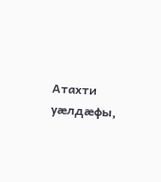Атахти уæлдæфы,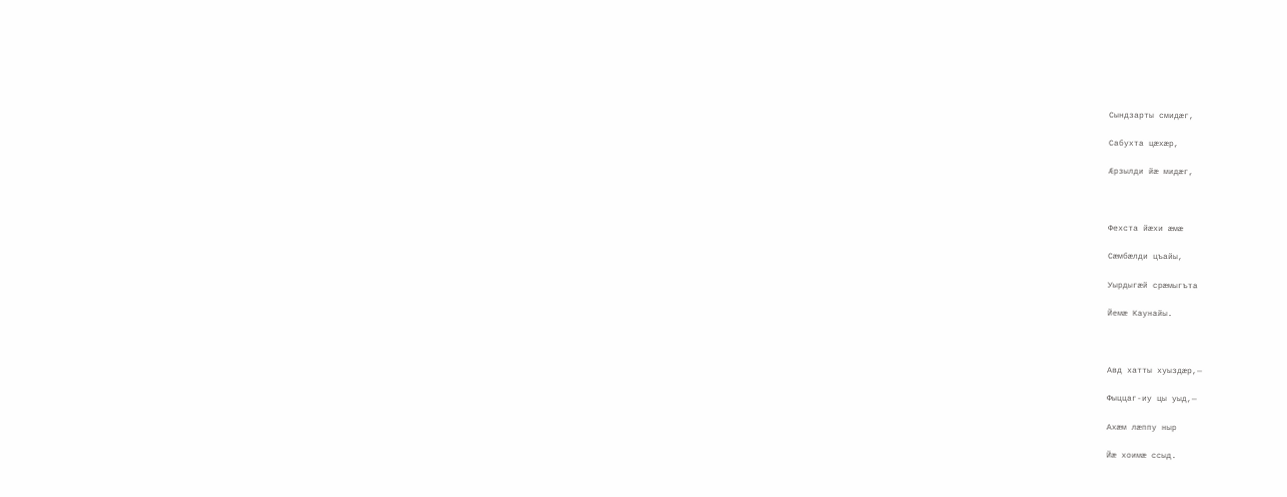Сындзарты смидæг,

Сабухта цæхæр,

Æрзылди йæ мидæг,



Фехста йæхи æмæ

Сæмбæлди цъайы,

Уырдыгæй срæмыгъта

Йемæ Каунайы.



Авд хатты хуыздæр,—

Фыццаг-иу цы уыд,—

Ахæм лæппу ныр

Йæ хоимæ ссыд.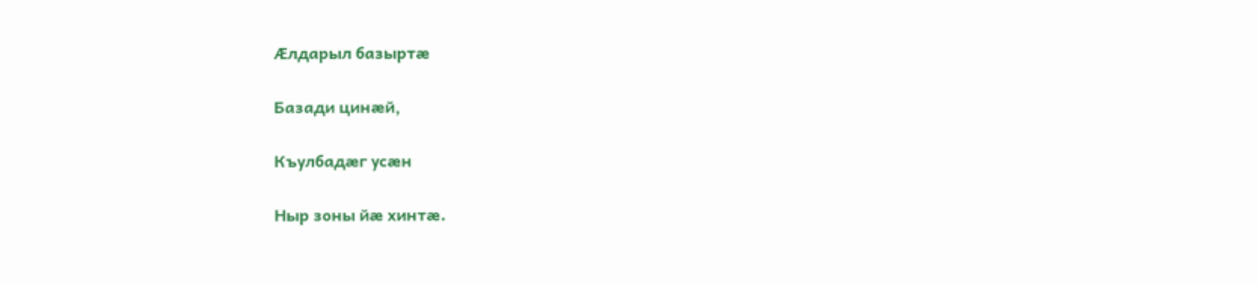Æлдарыл базыртæ

Базади цинæй,

Къулбадæг усæн

Ныр зоны йæ хинтæ.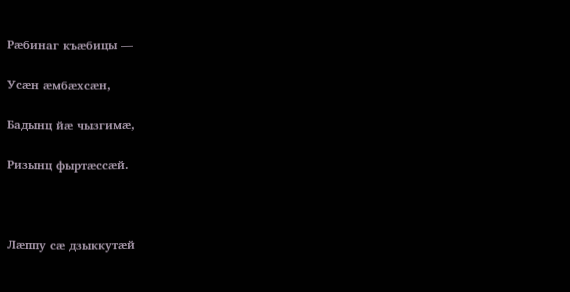Рæбинаг къæбицы —

Усæн æмбæхсæн,

Бадынц йæ чызгимæ,

Ризынц фыртæссæй.



Лæппу сæ дзыккутæй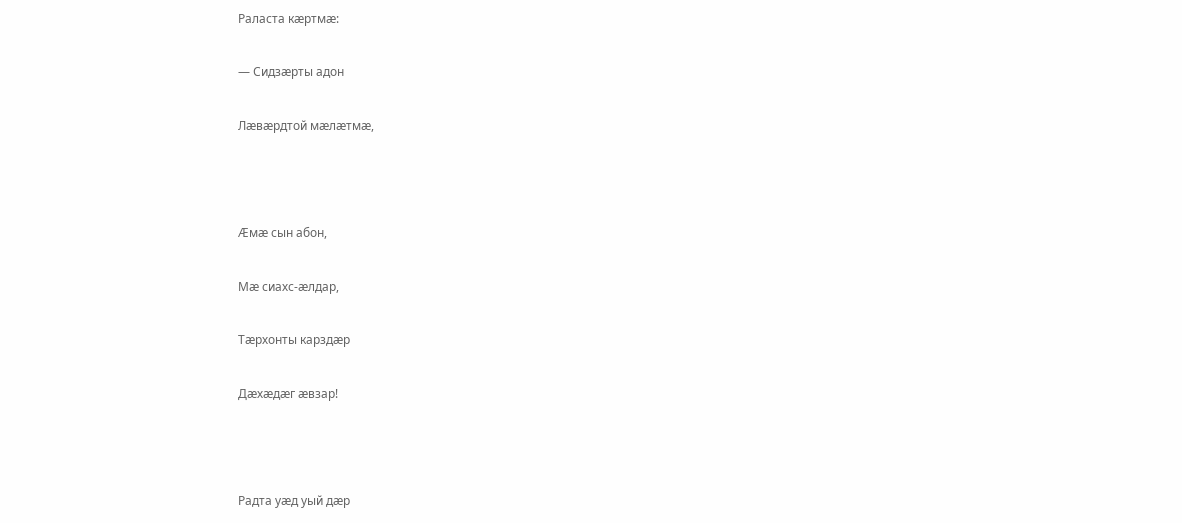Раласта кæртмæ:

— Сидзæрты адон

Лæвæрдтой мæлæтмæ,



Æмæ сын абон,

Мæ сиахс-æлдар,

Тæрхонты карздæр

Дæхæдæг æвзар!



Радта уæд уый дæр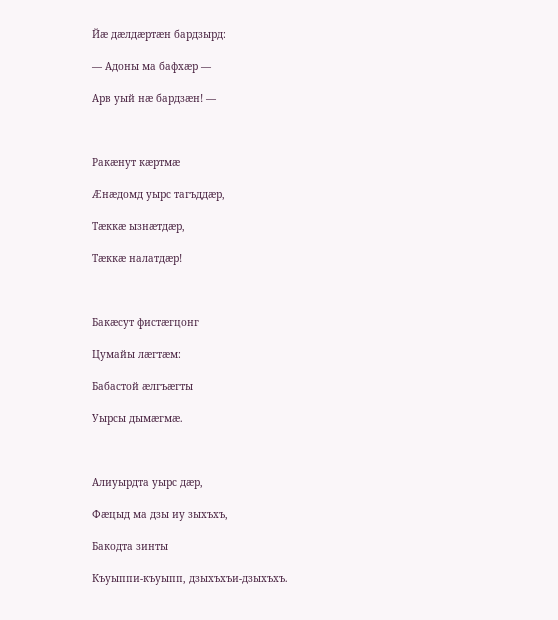Йæ дæлдæртæн бардзырд:

— Адоны ма бафхæр —

Арв уый нæ бардзæн! —



Ракæнут кæртмæ

Æнæдомд уырс тагъддæр,

Тæккæ ызнæтдæр,

Тæккæ налатдæр!



Бакæсут фистæгцонг

Цумайы лæгтæм:

Бабастой æлгъæгты

Уырсы дымæгмæ.



Алиуырдта уырс дæр,

Фæцыд ма дзы иу зыхъхъ,

Бакодта зинты

Къуыппи-къуыпп, дзыхъхъи-дзыхъхъ.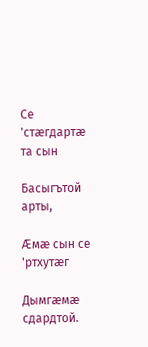Се 'стæгдартæ та сын

Басыгътой арты,

Æмæ сын се 'ртхутæг

Дымгæмæ сдардтой.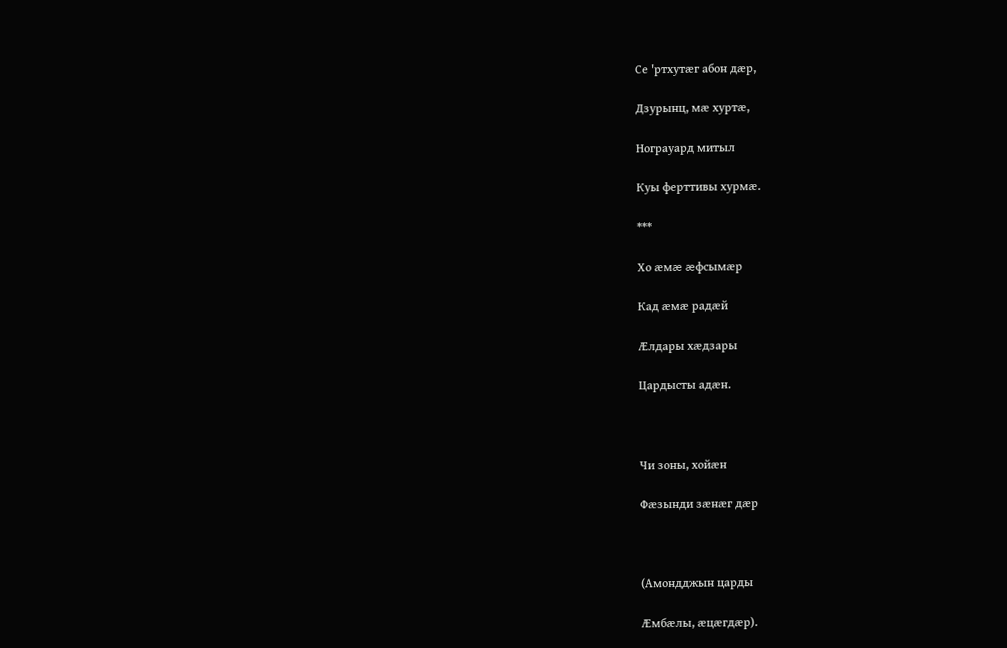Се 'ртхутæг абон дæр,

Дзурынц, мæ хуртæ,

Нограуард митыл

Куы ферттивы хурмæ.

***

Хо æмæ æфсымæр

Кад æмæ радæй

Æлдары хæдзары

Цардысты адæн.



Чи зоны, хойæн

Фæзынди зæнæг дæр



(Амондджын царды

Æмбæлы, æцæгдæр).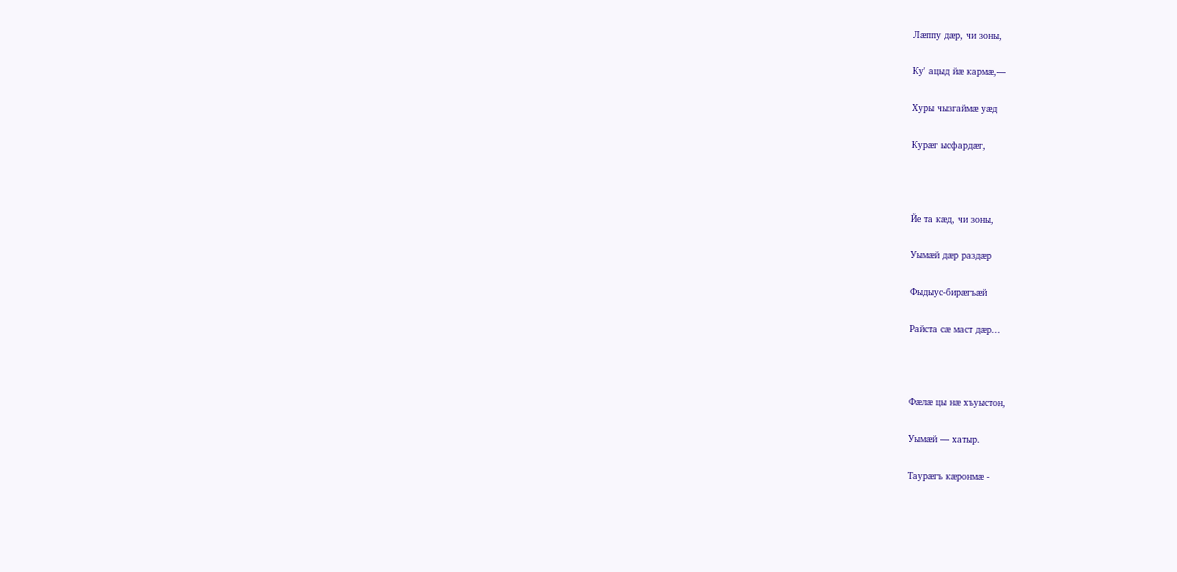Лæппу дæр, чи зоны,

Ку' ацыд йæ кармæ,—

Хуры чызгаймæ уæд

Курæг ысфардæг,



Йе та кæд, чи зоны,

Уымæй дæр раздæр

Фыдыус-бирæгъæй

Райста сæ маст дæр...



Фæлæ цы нæ хъуыстон,

Уымæй — хатыр.

Таурæгъ кæронмæ -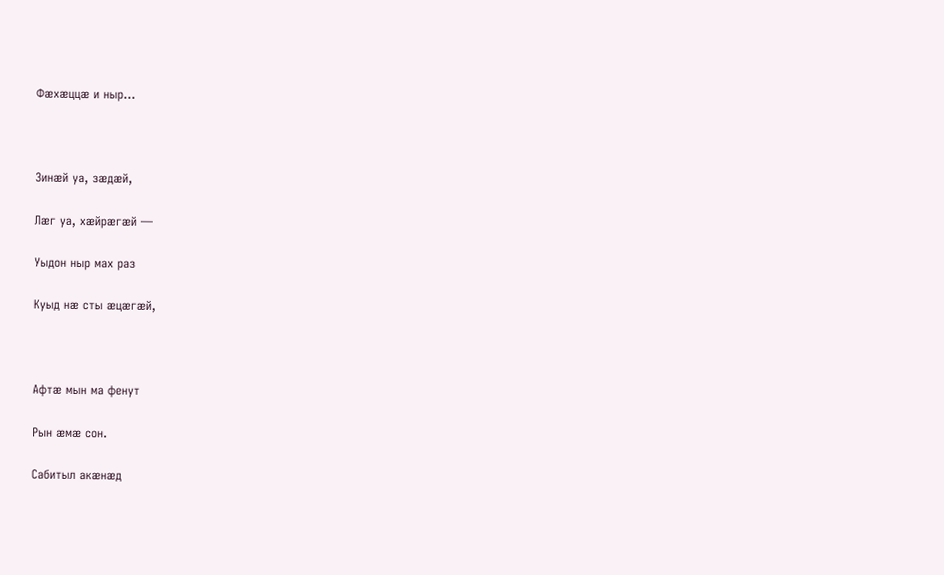Фæхæццæ и ныр...



Зинæй уа, зæдæй,

Лæг уа, хæйрæгæй —

Уыдон ныр мах раз

Куыд нæ сты æцæгæй,



Афтæ мын ма фенут

Рын æмæ сон.

Сабитыл акæнæд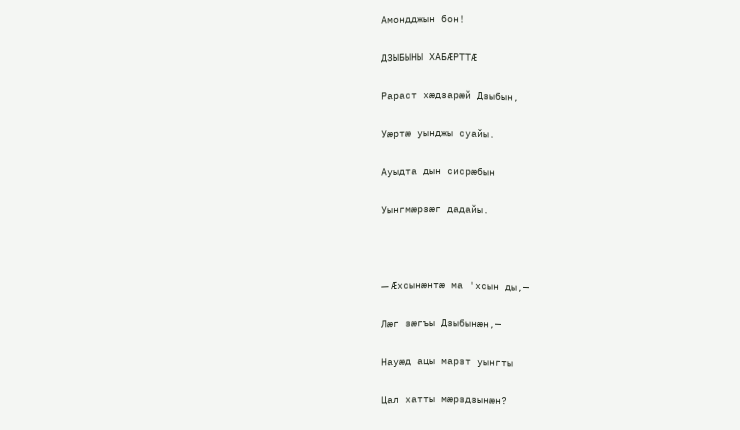Амондджын бон!

ДЗЫБЫНЫ ХАБÆРТТÆ

Рараст хæдзарæй Дзыбын,

Уæртæ уынджы суайы.

Ауыдта дын сисрæбын

Уынгмæрзæг дадайы.



— Æхсынæнтæ ма 'хсын ды,—

Лæг зæгъы Дзыбынæн,—

Науæд ацы марзт уынгты

Цал хатты мæрздзынæн?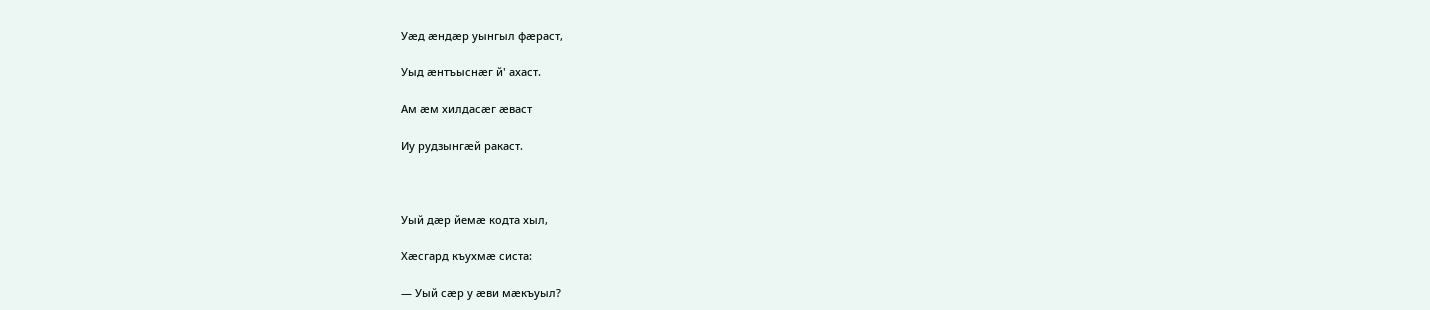Уæд æндæр уынгыл фæраст,

Уыд æнтъыснæг й' ахаст.

Ам æм хилдасæг æваст

Иу рудзынгæй ракаст.



Уый дæр йемæ кодта хыл,

Хæсгард къухмæ систа:

— Уый сæр у æви мæкъуыл?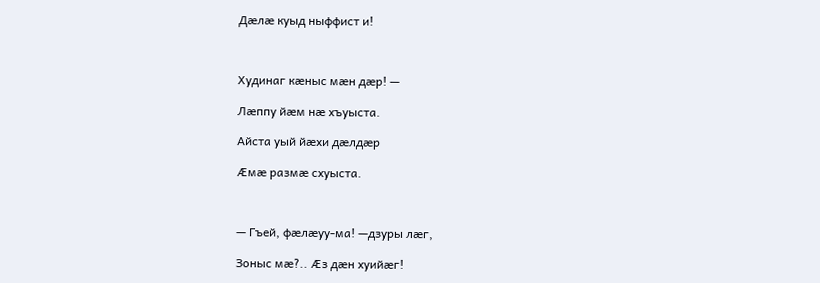Дæлæ куыд ныффист и!



Худинаг кæныс мæн дæр! —

Лæппу йæм нæ хъуыста.

Айста уый йæхи дæлдæр

Æмæ размæ схуыста.



— Гъей, фæлæуу-ма! —дзуры лæг,

Зоныс мæ?.. Æз дæн хуийæг!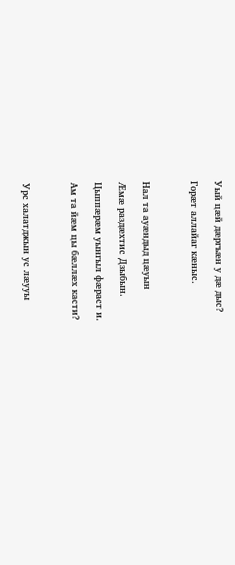Уый цæй дæргъæн у дæ дыс?

Горæт аллайаг кæныс.



Нал та ауæндыд цæуын

Æмæ раздæхтис Дзыбын.

Цыппæрæм уынгыл фæраст и.

Ам та йæм цы бæллæх касти?



Урс халатджын ус лæууы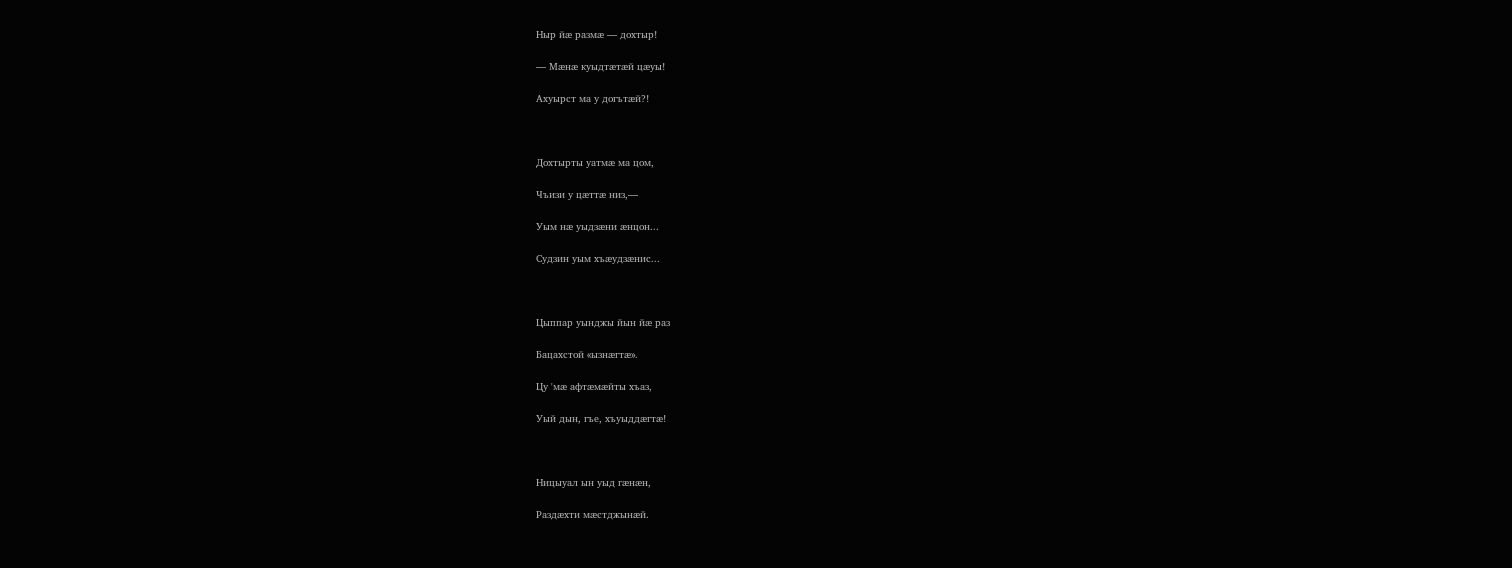Ныр йæ размæ — дохтыр!

— Мæнæ куыдтæтæй цæуы!

Ахуырст ма у догътæй?!



Дохтырты уатмæ ма цом,

Чъизи у цæттæ низ,—

Уым нæ уыдзæни æнцон...

Судзин уым хъæудзæнис...



Цыппар уынджы йын йæ раз

Бацахстой «ызнæгтæ».

Цу 'мæ афтæмæйты хъаз,

Уый дын, гъе, хъуыддæгтæ!



Ницыуал ын уыд гæнæн,

Раздæхти мæстджынæй.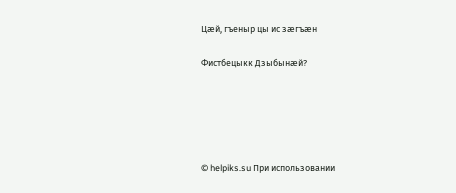Цæй, гъеныр цы ис зæгъæн

Фистбецыкк Дзыбынæй?





© helpiks.su При использовании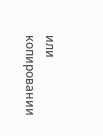или копировании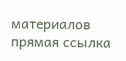материалов прямая ссылка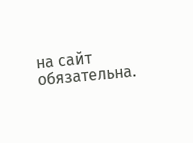на сайт обязательна.